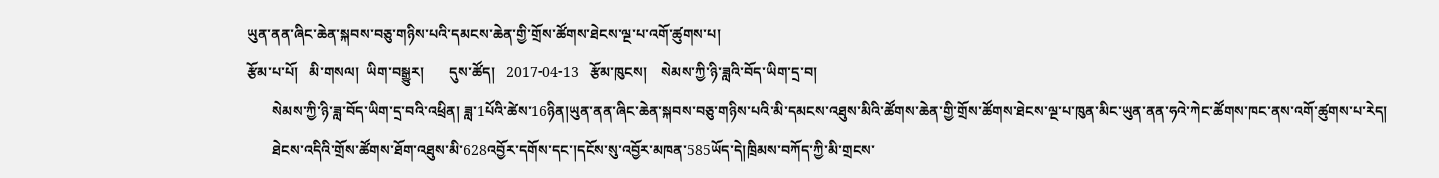ཡུན་ནན་ཞིང་ཆེན་སྐབས་བཅུ་གཉིས་པའི་དམངས་ཆེན་གྱི་གྲོས་ཚོགས་ཐེངས་ལྔ་པ་འགོ་ཚུགས་པ།
རྩོམ་པ་པོ།   མི་གསལ།  ཡིག་བསྒྱུར།       དུས་ཚོད།   2017-04-13   རྩོམ་ཁུངས།    སེམས་ཀྱི་ཉི་ཟླའི་བོད་ཡིག་དྲ་བ།
       སེམས་ཀྱི་ཉི་ཟླ་བོད་ཡིག་དྲ་བའི་འཕྲིན། ཟླ་1པོའི་ཚེས་16ཉིན།ཡུན་ནན་ཞིང་ཆེན་སྐབས་བཅུ་གཉིས་པའི་མི་དམངས་འཐུས་མིའི་ཚོགས་ཆེན་གྱི་གྲོས་ཚོགས་ཐེངས་ལྔ་པ་ཁུན་མིང་ཡུན་ནན་ཧའེ་ཀེང་ཚོགས་ཁང་ནས་འགོ་ཚུགས་པ་རེད།
       ཐེངས་འདིའི་གྲོས་ཚོགས་ཐོག་འཐུས་མི་628འབྱོར་དགོས་དང་།དངོས་སུ་འབྱོར་མཁན་585ཡོད་དེ།ཁྲིམས་བཀོད་ཀྱི་མི་གྲངས་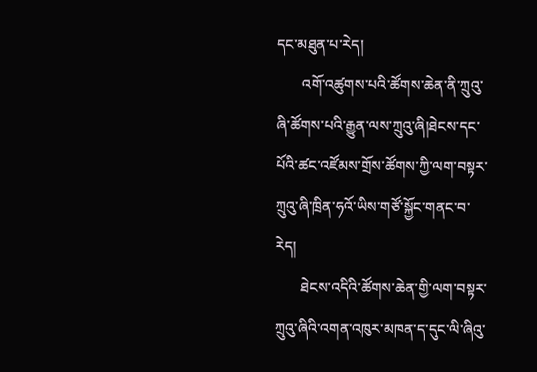དང་མཐུན་པ་རེད།
       འགོ་འཚུགས་པའི་ཚོགས་ཆེན་ནི་ཀྲུའུ་ཞི་ཚོགས་པའི་རྒྱུན་ལས་ཀྲུའུ་ཞི།ཐེངས་དང་པོའི་ཚང་འཛོམས་གྲོས་ཚོགས་ཀྱི་ལག་བསྟར་ཀྲུའུ་ཞི་ཁྲིན་ཧའོ་ཡིས་གཙོ་སྐྱོང་གནང་བ་རེད།
       ཐེངས་འདིའི་ཚོགས་ཆེན་གྱི་ལག་བསྟར་ཀྲུའུ་ཞིའི་འགན་འཁུར་མཁན་ད་དུང་ལི་ཞིའུ་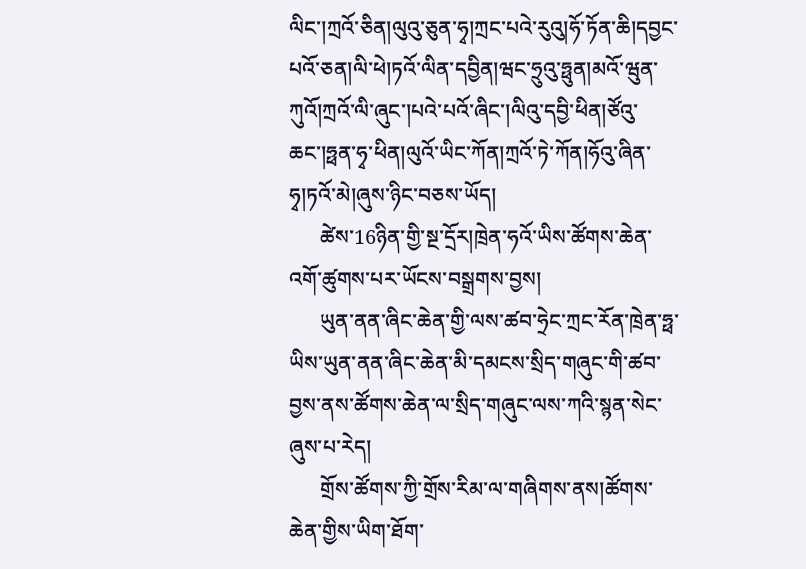ལིང་།ཀྲའོ་ཅིན།ལུའུ་ཅུན་ཧྭ།ཀྲང་པའེ་རུའུ།ཧོ་ཏོན་ཆི།དབྱང་པའོ་ཅན།ལི་ཕེ།ཏའོ་ལིན་དབྱིན།ཝང་ཧྲུའུ་ཧྥུན།མའོ་ཝུན་ཀུའོ།ཀྲའོ་ལི་ཞུང་།པའེ་པའོ་ཞིང་།ལིའུ་དབྱི་ཕིན།ཙོའུ་ཆང་།ཧྥན་ཧྭ་ཕིན།ལུའོ་ཡིང་ཀོན།ཀྲའོ་ཏེ་ཀོན།ཧོའུ་ཞིན་ཧྭ།ཏའོ་མེ།ཞུས་ཉིང་བཅས་ཡོད།
      ཚེས་16ཉིན་གྱི་སྔ་དྲོར།ཁྲེན་ཧའོ་ཡིས་ཚོགས་ཆེན་འགོ་ཚུགས་པར་ཡོངས་བསྒྲགས་བྱས།
      ཡུན་ནན་ཞིང་ཆེན་གྱི་ལས་ཚབ་ཧྲེང་ཀྲང་རོན་ཁྲེན་ཧྥ་ཡིས་ཡུན་ནན་ཞིང་ཆེན་མི་དམངས་སྲིད་གཞུང་གི་ཚབ་བྱས་ནས་ཚོགས་ཆེན་ལ་སྲིད་གཞུང་ལས་ཀའི་སྙན་སེང་ཞུས་པ་རེད།
      གྲོས་ཚོགས་ཀྱི་གྲོས་རིམ་ལ་གཞིགས་ནས།ཚོགས་ཆེན་གྱིས་ཡིག་ཐོག་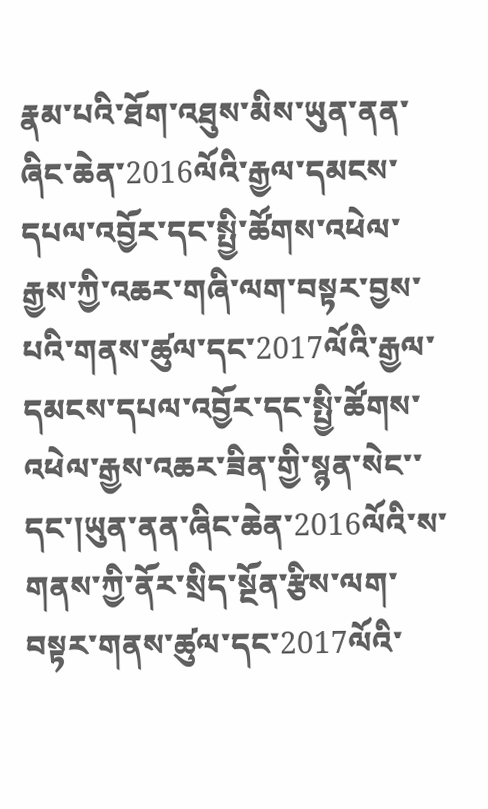རྣམ་པའི་ཐོག་འཐུས་མིས་ཡུན་ནན་ཞིང་ཆེན་2016ལོའི་རྒྱལ་དམངས་དཔལ་འབྱོར་དང་སྤྱི་ཚོགས་འཕེལ་རྒྱས་ཀྱི་འཆར་གཞི་ལག་བསྟར་བྱས་པའི་གནས་ཚུལ་དང་2017ལོའི་རྒྱལ་དམངས་དཔལ་འབྱོར་དང་སྤྱི་ཚོགས་འཕེལ་རྒྱས་འཆར་ཟིན་གྱི་སྙན་སེང་་དང་།ཡུན་ནན་ཞིང་ཆེན་2016ལོའི་ས་གནས་ཀྱི་ནོར་སྲིད་སྔོན་རྩིས་ལག་བསྟར་གནས་ཚུལ་དང་2017ལོའི་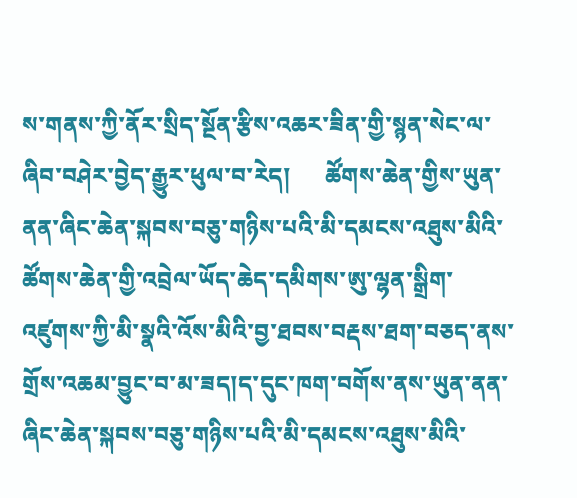ས་གནས་ཀྱི་ནོར་སྲིད་སྔོན་རྩིས་འཆར་ཟིན་གྱི་སྙན་སེང་ལ་ཞིབ་བཤེར་བྱེད་རྒྱུར་ཕུལ་བ་རེད།      ཚོགས་ཆེན་གྱིས་ཡུན་ནན་ཞིང་ཆེན་སྐབས་བཅུ་གཉིས་པའི་མི་དམངས་འཐུས་མིའི་ཚོགས་ཆེན་གྱི་འབྲེལ་ཡོད་ཆེད་དམིགས་ཨུ་ལྷན་སྒྲིག་འཛུགས་ཀྱི་མི་སྣའི་འོས་མིའི་བྱ་ཐབས་བརྡས་ཐག་བཅད་ནས་གྲོས་འཆམ་བྱུང་བ་མ་ཟད།ད་དུང་ཁག་བགོས་ནས་ཡུན་ནན་ཞིང་ཆེན་སྐབས་བཅུ་གཉིས་པའི་མི་དམངས་འཐུས་མིའི་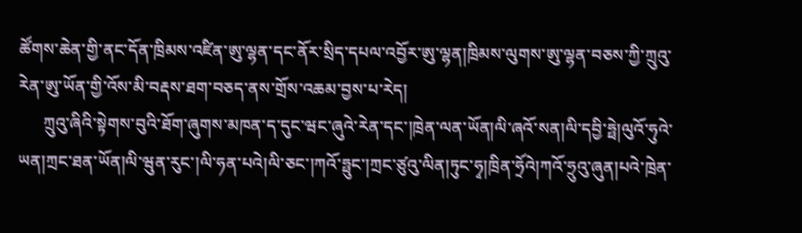ཚོགས་ཆེན་གྱི་ནང་དོན་ཁྲིམས་འཛིན་ཨུ་ལྷན་དང་ནོར་སྲིད་དཔལ་འབྱོར་ཨུ་ལྷན།ཁྲིམས་ལུགས་ཨུ་ལྷན་བཅས་ཀྱི་ཀྲུའུ་རེན་ཨུ་ཡོན་གྱི་འོས་མི་བརྡས་ཐག་བཅད་ནས་གྲོས་འཆམ་བྱས་པ་རེད།
      ཀྲུའུ་ཞིའི་སྟེགས་བུའི་ཐོག་ཞུགས་མཁན་ད་དུང་ཝང་ཞུའེ་རེན་དང་།ཁྲེན་ལན་ཡོན།ལི་ཞའོ་སན།ལི་དབྱི་ཧྥེ།ལུའོ་ཧུའེ་ཡན།ཀྲང་ཐན་ཡོན།ལི་ཝུན་རུང་།ལི་ཧན་པའེ།ལི་ཅང་།ཀའོ་ཧྥུང་།ཀྲང་ཙུའུ་ལིན།ཏུང་ཧྭ།ཁྲིན་ཧྲོའེ།ཀའོ་ཧྲུའུ་ཞུན།པའེ་ཁྲེན་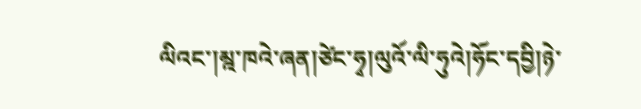ལིའང་།མྰ་ཁའེ་ཞན།ཙེང་ཧྭ།ལུའོ་ལི་ཧུའེ།ཧོང་དབྱི།ཉེ་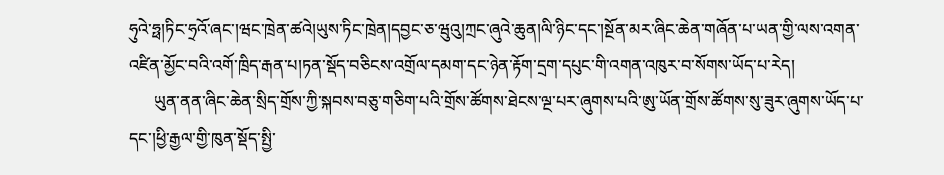ཧུའེ་ཧྥ།ཏིང་ཧྲའོ་ཞང་།ཝང་ཁྲེན་ཚའེ།ཡུས་ཏིང་ཁྲེན།དབྱང་ཅ་ཝུའུ།ཀྲང་ཞུའེ་ཆུན།ལི་ཉིང་དང་།སྔོན་མར་ཞིང་ཆེན་གཞོན་པ་ཡན་གྱི་ལས་འགན་འཛིན་མྱོང་བའི་འགོ་ཁྲིད་རྒན་པ།ཏན་སྡོད་བཅིངས་འགྲོལ་དམག་དང་ཉེན་རྟོག་དྲག་དཔུང་གི་འགན་འཁུར་བ་སོགས་ཡོད་པ་རེད།
      ཡུན་ནན་ཞིང་ཆེན་སྲིད་གྲོས་ཀྱི་སྐབས་བཅུ་གཅིག་པའི་གྲོས་ཚོགས་ཐེངས་ལྔ་པར་ཞུགས་པའི་ཨུ་ཡོན་གྲོས་ཚོགས་སུ་ཟུར་ཞུགས་ཡོད་པ་དང་།ཕྱི་རྒྱལ་གྱི་ཁུན་སྡོད་སྤྱི་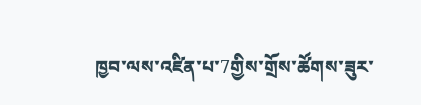ཁྱབ་ལས་འཛིན་པ་7གྱིས་གྲོས་ཚོགས་ཟུར་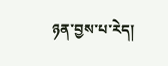ཉན་བྱས་པ་རེད།